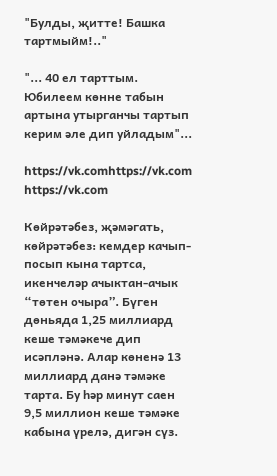"Булды, җитте! Башка тартмыйм!.."

"... 40 ел тарттым. Юбилеем көнне табын артына утырганчы тартып керим әле дип уйладым"...

https://vk.comhttps://vk.com
https://vk.com

Көйрәтәбез, җәмәгать, көйрәтәбез: кемдер качып-посып кына тартса, икенчеләр ачыктан-ачык “төтен очыра”. Бүген дөньяда 1,25 миллиард кеше тәмәкече дип исәпләнә. Алар көненә 13 миллиард данә тәмәке тарта. Бу һәр минут саен 9,5 миллион кеше тәмәке кабына үрелә, дигән сүз.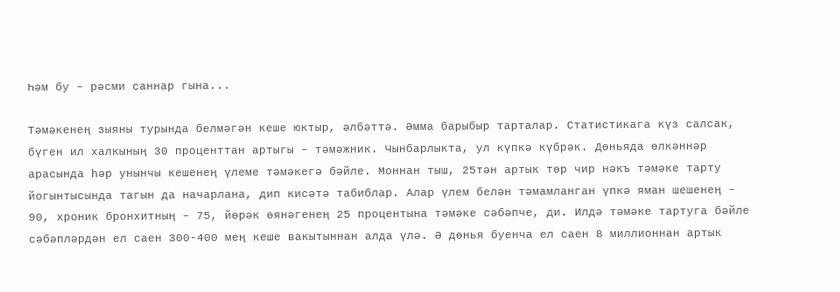Һәм бу – рәсми саннар гына...

Тәмәкенең зыяны турында белмәгән кеше юктыр, әлбәттә. Әмма барыбыр тарталар. Статистикага күз салсак, бүген ил халкының 30 проценттан артыгы – тәмәжник. Чынбарлыкта, ул күпкә күбрәк. Дөньяда өлкәннәр арасында һәр унынчы кешенең үлеме тәмәкегә бәйле. Моннан тыш, 25тән артык төр чир нәкъ тәмәке тарту йогынтысында тагын да начарлана, дип кисәтә табиблар. Алар үлем белән тәмамланган үпкә яман шешенең – 90, хроник бронхитның – 75, йөрәк өянәгенең 25 процентына тәмәке сәбәпче, ди. Илдә тәмәке тартуга бәйле сәбәпләрдән ел саен 300-400 мең кеше вакытыннан алда үлә. Ә дөнья буенча ел саен 8 миллионнан артык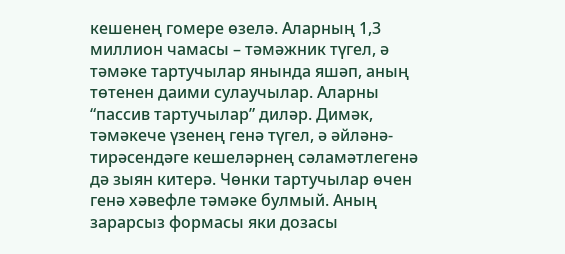кешенең гомере өзелә. Аларның 1,3 миллион чамасы – тәмәжник түгел, ә тәмәке тартучылар янында яшәп, аның төтенен даими сулаучылар. Аларны “пассив тартучылар” диләр. Димәк, тәмәкече үзенең генә түгел, ә әйләнә-тирәсендәге кешеләрнең сәламәтлегенә дә зыян китерә. Чөнки тартучылар өчен генә хәвефле тәмәке булмый. Аның зарарсыз формасы яки дозасы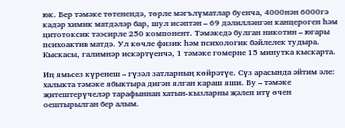юк. Бер тәмәке төтенендә, төрле мәгълүматлар буенча, 4000нән 6000гә кадәр химик матдәләр бар, шул исәптән – 69 дәлилләнгән канцероген һәм цитотоксик тәэсирле 250 компонент. Тәмәкедә булган никотин – югары психоактив матдә. Ул көчле физик һәм психологик бәйлелек тудыра. Кыскасы, галимнәр искәртүенчә, 1 тәмәке гомерне 15 минутка кыскарта.

Иң ямьсез күренеш – гүзәл затларның көйрәтүе. Сүз арасында әйтим әле: халыкта тәмәке ябыктыра дигән ялган караш яши. Бу – тәмәке җитештерүчеләр тарафыннан хатын-кызларны җәлеп итү өчен оештырылган бер алым.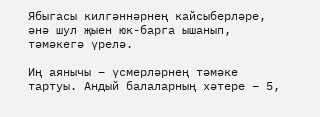Ябыгасы килгәннәрнең кайсыберләре, әнә шул җыен юк-барга ышанып, тәмәкегә үрелә.

Иң аянычы – үсмерләрнең тәмәке тартуы. Андый балаларның хәтере – 5,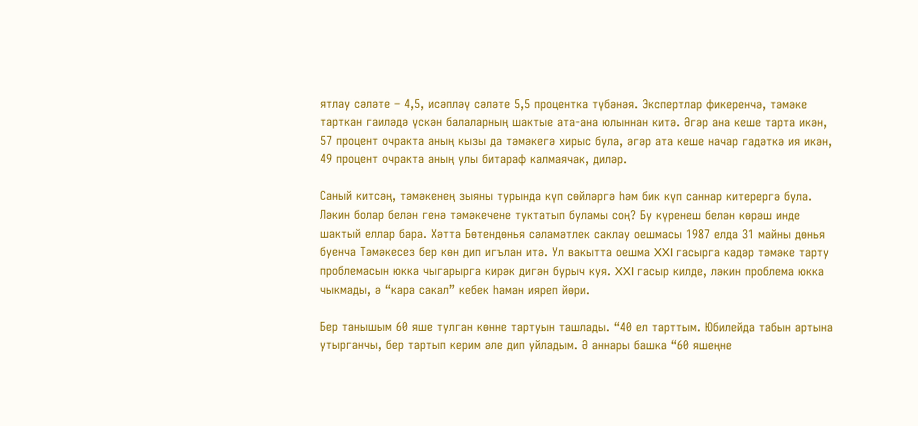ятлау сәләте – 4,5, исәпләү сәләте 5,5 процентка түбәнәя. Экспертлар фикеренчә, тәмәке тарткан гаиләдә үскән балаларның шактые ата-ана юлыннан китә. Әгәр ана кеше тарта икән, 57 процент очракта аның кызы да тәмәкегә хирыс була, әгәр ата кеше начар гадәткә ия икән, 49 процент очракта аның улы битараф калмаячак, диләр.

Саный китсәң, тәмәкенең зыяны турында күп сөйләргә һәм бик күп саннар китерергә була. Ләкин болар белән генә тәмәкечене туктатып буламы соң? Бу күренеш белән көрәш инде шактый еллар бара. Хәтта Бөтендөнья сәламәтлек саклау оешмасы 1987 елда 31 майны дөнья буенча Тәмәкесез бер көн дип игълан итә. Ул вакытта оешма XXI гасырга кадәр тәмәке тарту проблемасын юкка чыгарырга кирәк дигән бурыч куя. XXI гасыр килде, ләкин проблема юкка чыкмады, ә “кара сакал” кебек һаман ияреп йөри.

Бер танышым 60 яше тулган көнне тартуын ташлады. “40 ел тарттым. Юбилейда табын артына утырганчы, бер тартып керим әле дип уйладым. Ә аннары башка “60 яшеңне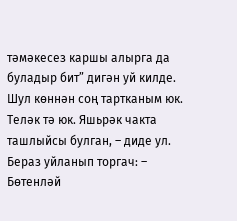тәмәкесез каршы алырга да буладыр бит” дигән уй килде. Шул көннән соң тартканым юк. Теләк тә юк. Яшьрәк чакта ташлыйсы булган, – диде ул. Бераз уйланып торгач: – Бөтенләй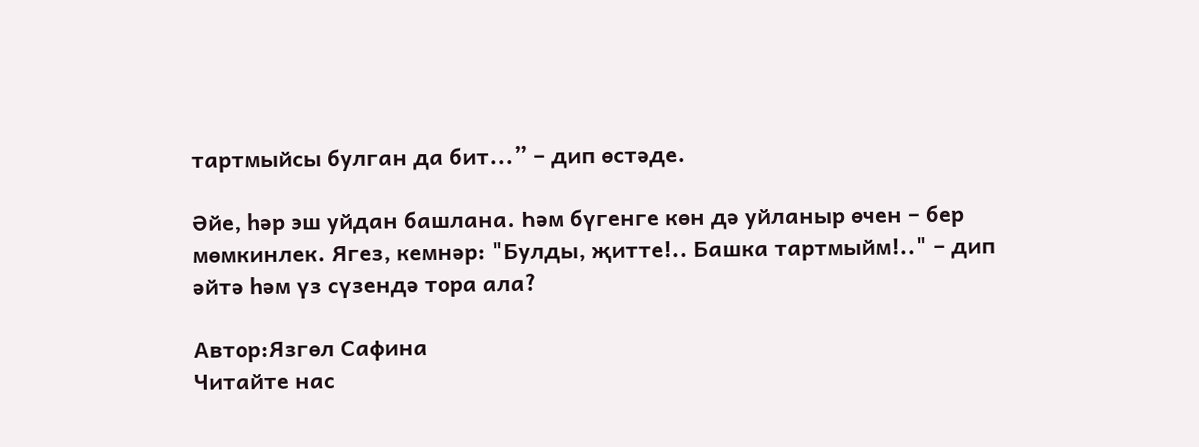тартмыйсы булган да бит...” – дип өстәде.

Әйе, һәр эш уйдан башлана. Һәм бүгенге көн дә уйланыр өчен – бер мөмкинлек. Ягез, кемнәр: "Булды, җитте!.. Башка тартмыйм!.." – дип әйтә һәм үз сүзендә тора ала?

Автор:Язгөл Сафина
Читайте нас